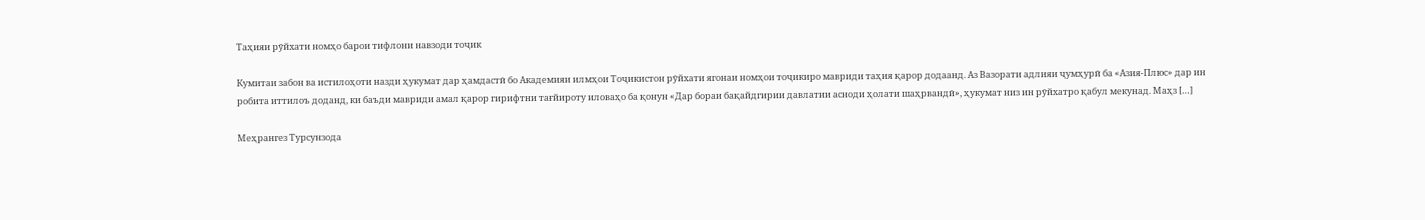Таҳияи рӯйхати номҳо барои тифлони навзоди тоҷик

Кумитаи забон ва истилоҳоти назди ҳукумат дар ҳамдастӣ бо Академияи илмҳои Тоҷикистон рӯйхати ягонаи номҳои тоҷикиро мавриди таҳия қарор додаанд. Аз Вазорати адлияи ҷумҳурӣ ба «Азия-Плюс» дар ин робита иттилоъ доданд, ки баъди мавриди амал қарор гирифтни тағйироту иловаҳо ба қонун «Дар бораи бақайдгирии давлатии асноди ҳолати шаҳрвандӣ», ҳукумат низ ин рӯйхатро қабул мекунад. Маҳз […]

Меҳрангез Турсунзода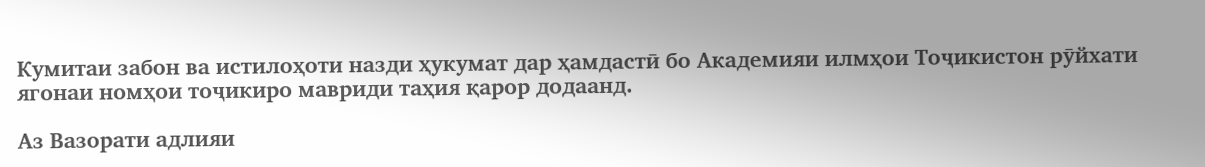Кумитаи забон ва истилоҳоти назди ҳукумат дар ҳамдастӣ бо Академияи илмҳои Тоҷикистон рӯйхати ягонаи номҳои тоҷикиро мавриди таҳия қарор додаанд.

Аз Вазорати адлияи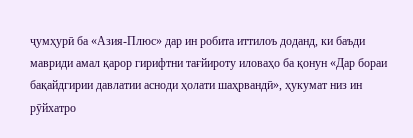ҷумҳурӣ ба «Азия-Плюс» дар ин робита иттилоъ доданд, ки баъди мавриди амал қарор гирифтни тағйироту иловаҳо ба қонун «Дар бораи бақайдгирии давлатии асноди ҳолати шаҳрвандӣ», ҳукумат низ ин рӯйхатро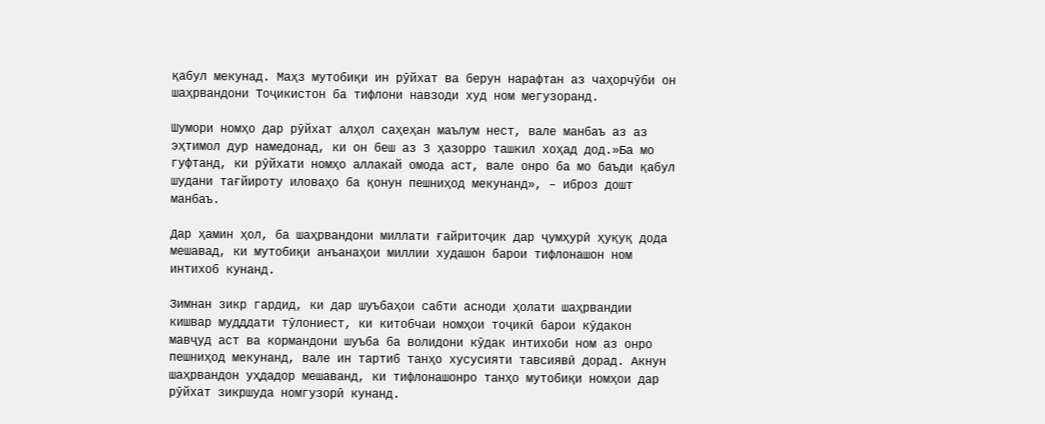қабул мекунад. Маҳз мутобиқи ин рӯйхат ва берун нарафтан аз чаҳорчӯби он шаҳрвандони Тоҷикистон ба тифлони навзоди худ ном мегузоранд.

Шумори номҳо дар рӯйхат алҳол саҳеҳан маълум нест, вале манбаъ аз аз эҳтимол дур намедонад, ки он беш аз 3 ҳазорро ташкил хоҳад дод.»Ба мо гуфтанд, ки рӯйхати номҳо аллакай омода аст, вале онро ба мо баъди қабул шудани тағйироту иловаҳо ба қонун пешниҳод мекунанд», – иброз дошт манбаъ.

Дар ҳамин ҳол, ба шаҳрвандони миллати ғайритоҷик дар ҷумҳурӣ ҳуқуқ дода мешавад, ки мутобиқи анъанаҳои миллии худашон барои тифлонашон ном интихоб кунанд.

Зимнан зикр гардид, ки дар шуъбаҳои сабти асноди ҳолати шаҳрвандии кишвар мудддати тӯлониест, ки китобчаи номҳои тоҷикӣ барои кӯдакон мавҷуд аст ва кормандони шуъба ба волидони кӯдак интихоби ном аз онро пешниҳод мекунанд, вале ин тартиб танҳо хусусияти тавсиявӣ дорад. Акнун шаҳрвандон уҳдадор мешаванд, ки тифлонашонро танҳо мутобиқи номҳои дар рӯйхат зикршуда номгузорӣ кунанд.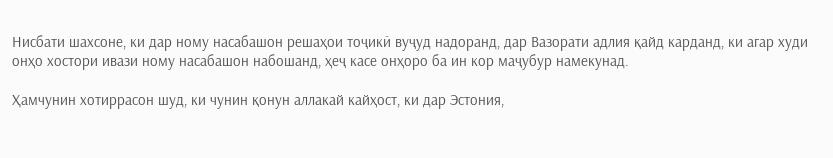Нисбати шахсоне, ки дар ному насабашон решаҳои тоҷикӣ вуҷуд надоранд, дар Вазорати адлия қайд карданд, ки агар худи онҳо хостори ивази ному насабашон набошанд, ҳеҷ касе онҳоро ба ин кор маҷубур намекунад.

Ҳамчунин хотиррасон шуд, ки чунин қонун аллакай кайҳост, ки дар Эстония,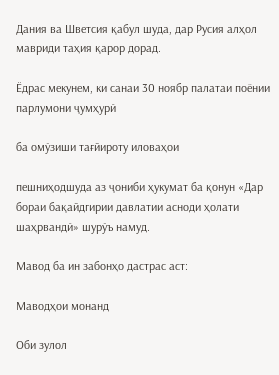Дания ва Шветсия қабул шуда, дар Русия алҳол мавриди таҳия қарор дорад.

Ёдрас мекунем, ки санаи 30 ноябр палатаи поёнии парлумони ҷумҳурӣ

ба омӯзиши тағйироту иловаҳои

пешниҳодшуда аз ҷониби ҳукумат ба қонун «Дар бораи бақайдгирии давлатии асноди ҳолати шаҳрвандӣ» шурӯъ намуд.

Мавод ба ин забонҳо дастрас аст:

Маводҳои монанд

Оби зулол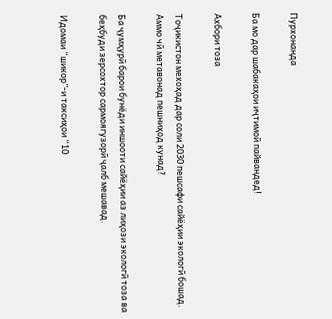Пурхонанда

Ба мо дар шабакаҳои иҷтимоӣ пайвандед!

Ахбори тоза

Тоҷикистон мехоҳад дар соли 2030 пешсафи сайёҳии экологӣ бошад. Аммо чӣ метавонад пешниҳод кунад?

Ба ҷумҳурӣ барои бунёди иншооти сайёҳии аз лиҳози экологӣ тоза ва беҳбуди зерсохтор сармоягузорӣ ҷалб мешавад.

Идомаи “шикор”-и таксиҳои “10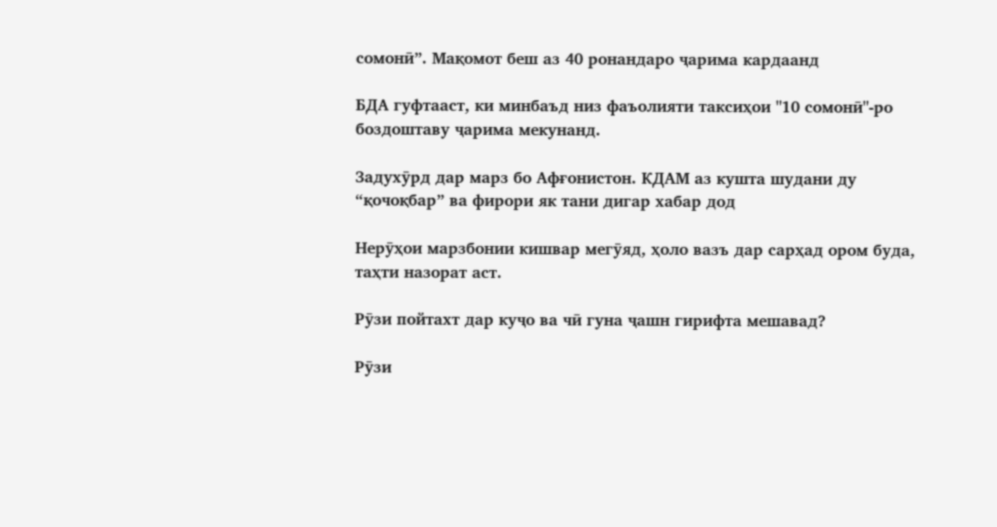сомонӣ”. Мақомот беш аз 40 ронандаро ҷарима кардаанд

БДА гуфтааст, ки минбаъд низ фаъолияти таксиҳои "10 сомонӣ"-ро боздоштаву ҷарима мекунанд.

Задухӯрд дар марз бо Афғонистон. КДАМ аз кушта шудани ду “қочоқбар” ва фирори як тани дигар хабар дод

Нерӯҳои марзбонии кишвар мегӯяд, ҳоло вазъ дар сарҳад ором буда, таҳти назорат аст.

Рӯзи пойтахт дар куҷо ва чӣ гуна ҷашн гирифта мешавад?

Рӯзи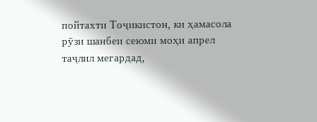пойтахти Тоҷикистон, ки ҳамасола рӯзи шанбеи сеюми моҳи апрел таҷлил мегардад,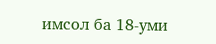имсол ба 18-уми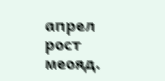апрел рост меояд.